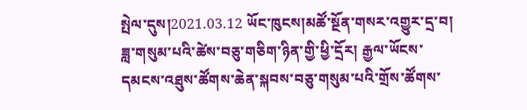སྤེལ་དུས།2021.03.12 ཡོང་ཁུངས།མཚོ་སྔོན་གསར་འགྱུར་དྲ་བ།
ཟླ་གསུམ་པའི་ཚེས་བཅུ་གཅིག་ཉིན་གྱི་ཕྱི་དྲོར། རྒྱལ་ཡོངས་དམངས་འཐུས་ཚོགས་ཆེན་སྐབས་བཅུ་གསུམ་པའི་གྲོས་ཚོགས་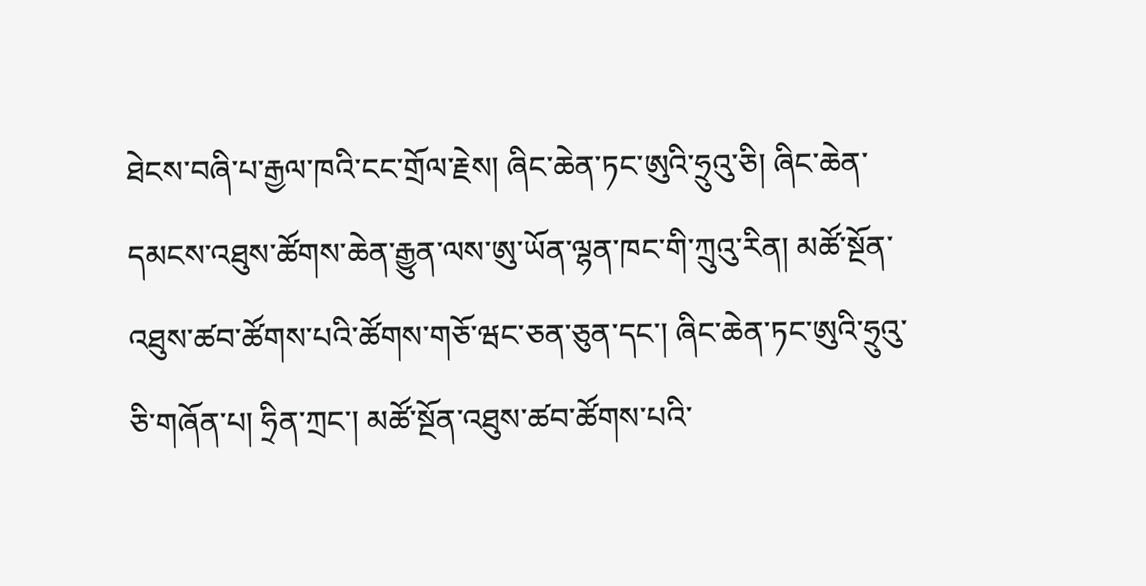ཐེངས་བཞི་པ་རྒྱལ་ཁའི་ངང་གྲོལ་རྗེས། ཞིང་ཆེན་ཏང་ཨུའི་ཧྲུའུ་ཅི། ཞིང་ཆེན་དམངས་འཐུས་ཚོགས་ཆེན་རྒྱུན་ལས་ཨུ་ཡོན་ལྷན་ཁང་གི་ཀྲུའུ་རིན། མཚོ་སྔོན་འཐུས་ཚབ་ཚོགས་པའི་ཚོགས་གཅོ་ཝང་ཅན་ཅུན་དང་། ཞིང་ཆེན་ཏང་ཨུའི་ཧྲུའུ་ཅི་གཞོན་པ། ཧྲིན་ཀྲང་། མཚོ་སྔོན་འཐུས་ཚབ་ཚོགས་པའི་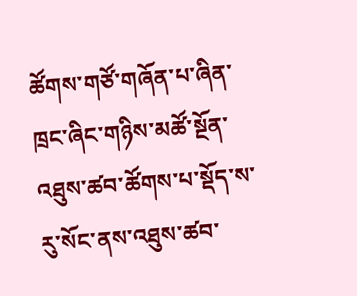ཚོགས་གཙོ་གཞོན་པ་ཞིན་ཁྲང་ཞིང་གཉིས་མཚོ་སྔོན་འཐུས་ཚབ་ཚོགས་པ་སྡོད་ས་རུ་སོང་ནས་འཐུས་ཚབ་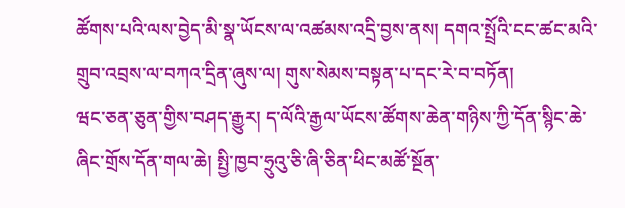ཚོགས་པའི་ལས་བྱེད་མི་སྣ་ཡོངས་ལ་འཚམས་འདྲི་བྱས་ནས། དགའ་སྤྲོའི་ངང་ཚང་མའི་གྲུབ་འབྲས་ལ་བཀའ་དྲིན་ཞུས་ལ། གུས་སེམས་བསྟན་པ་དང་རེ་བ་བཏོན།
ཝང་ཅན་ཅུན་གྱིས་བཤད་རྒྱུར། ད་ལོའི་རྒྱལ་ཡོངས་ཚོགས་ཆེན་གཉིས་ཀྱི་དོན་སྙིང་ཆེ་ཞིང་གྲོས་དོན་གལ་ཆེ། སྤྱི་ཁྱབ་ཧྲུའུ་ཅི་ཞི་ཅིན་ཕིང་མཚོ་སྔོན་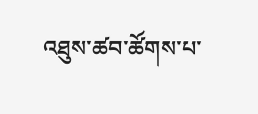འཐུས་ཚབ་ཚོགས་པ་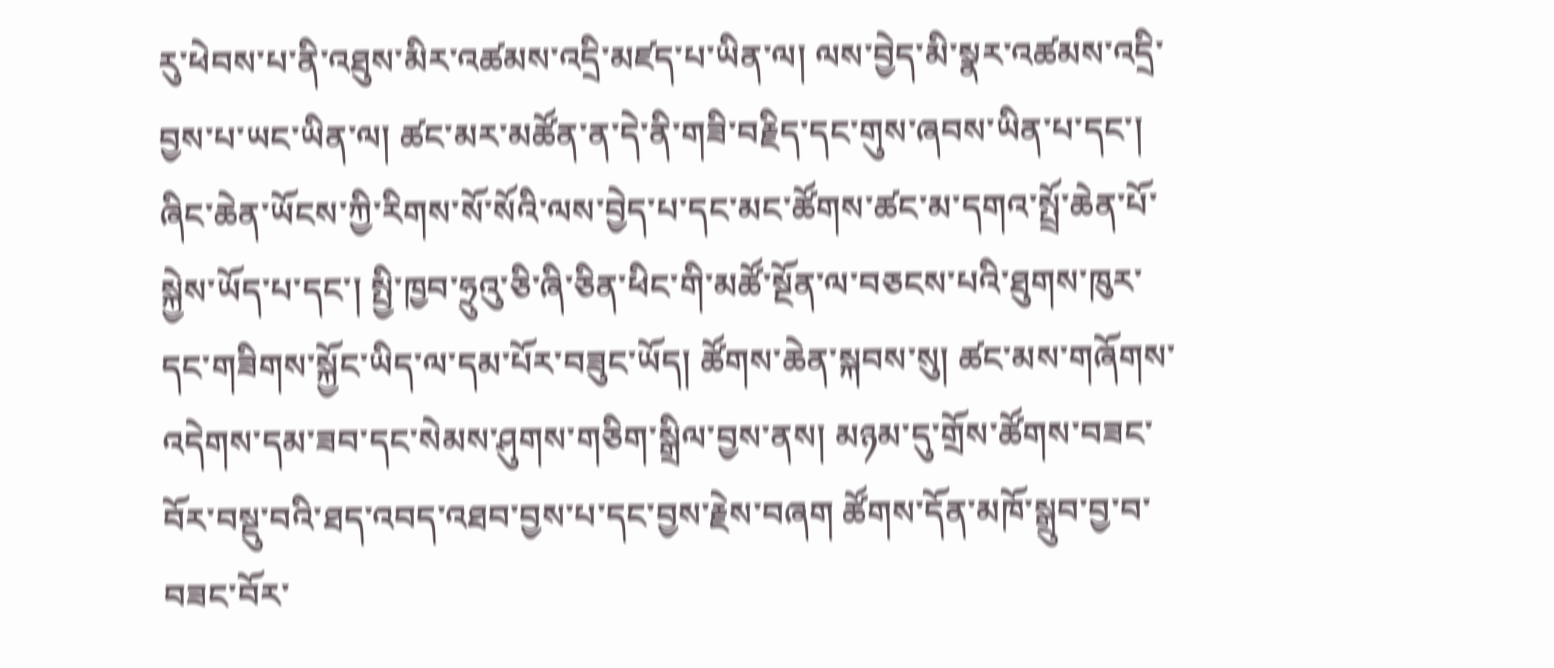རུ་ཕེབས་པ་ནི་འཐུས་མིར་འཚམས་འདྲི་མཛད་པ་ཡིན་ལ། ལས་བྱེད་མི་སྣར་འཚམས་འདྲི་བྱས་པ་ཡང་ཡིན་ལ། ཚང་མར་མཚོན་ན་དེ་ནི་གཟི་བརྗིད་དང་གུས་ཞབས་ཡིན་པ་དང་། ཞིང་ཆེན་ཡོངས་ཀྱི་རིགས་སོ་སོའི་ལས་བྱེད་པ་དང་མང་ཚོགས་ཚང་མ་དགའ་སྤྲོ་ཆེན་པོ་སྐྱེས་ཡོད་པ་དང་། སྤྱི་ཁྱབ་ཧྲུའུ་ཅི་ཞི་ཅིན་ཕིང་གི་མཚོ་སྔོན་ལ་བཅངས་པའི་ཐུགས་ཁུར་དང་གཟིགས་སྐྱོང་ཡིད་ལ་དམ་པོར་བཟུང་ཡོད། ཚོགས་ཆེན་སྐབས་སུ། ཚང་མས་གཞོགས་འདེགས་དམ་ཟབ་དང་སེམས་ཤུགས་གཅིག་སྒྲིལ་བྱས་ནས། མཉམ་དུ་གྲོས་ཚོགས་བཟང་བོར་བསྡུ་བའི་ཐད་འབད་འཐབ་བྱས་པ་དང་བྱས་རྗེས་བཞག ཚོགས་དོན་མཁོ་སྒྲུབ་བྱ་བ་བཟང་བོར་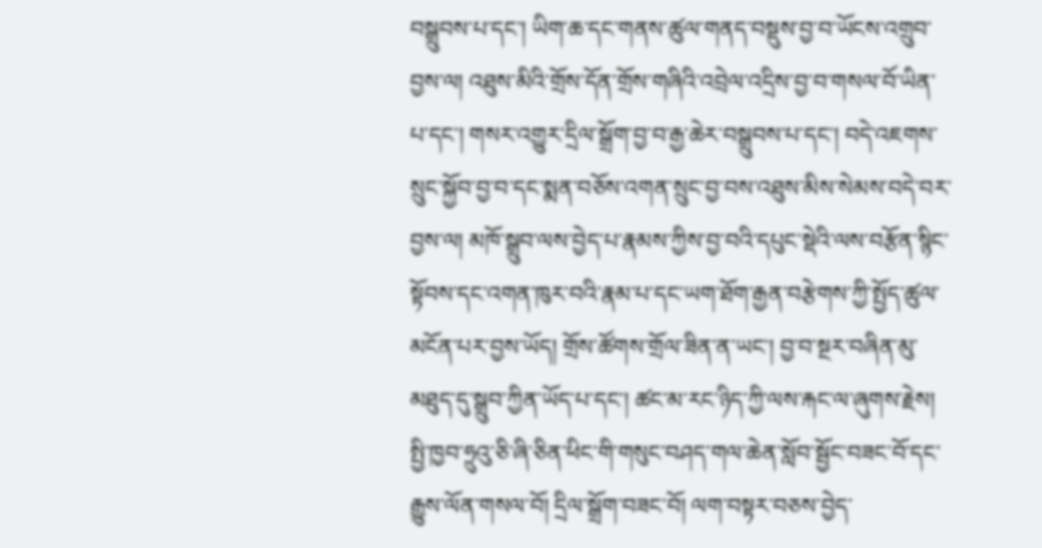བསྒྲུབས་པ་དང་། ཡིག་ཆ་དང་གནས་ཚུལ་གནད་བསྡུས་བྱ་བ་ཡོངས་འགྲུབ་བྱས་ལ། འཐུས་མིའི་གྲོས་དོན་གྲོས་གཞིའི་འབྲེལ་འདྲིས་བྱ་བ་གསལ་བོ་ཡིན་པ་དང་། གསར་འགྱུར་དྲིལ་སྒྲོག་བྱ་བ་རྒྱ་ཆེར་བསྒྲུབས་པ་དང་། བདེ་འཇགས་སྲུང་སྐྱོབ་བྱ་བ་དང་སྨན་བཅོས་འགན་སྲུང་བྱ་བས་འཐུས་མིས་སེམས་བདེ་བར་བྱས་ལ། མཁོ་སྒྲུབ་ལས་བྱེད་པ་རྣམས་ཀྱིས་བྱ་བའི་དཔུང་སྡེའི་ལས་བརྩོན་སྙིང་སྟོབས་དང་འགན་ཁུར་བའི་རྣམ་པ་དང་ཡག་ཐོག་རྒྱན་བརྩེགས་ཀྱི་སྤྱོད་ཚུལ་མངོན་པར་བྱས་ཡོད། གྲོས་ཚོགས་གྲོལ་ཟིན་ན་ཡང་། བྱ་བ་སྔར་བཞིན་མུ་མཐུད་དུ་སྒྲུབ་ཀྱིན་ཡོད་པ་དང་། ཚང་མ་རང་ཉིད་ཀྱི་ལས་རྐང་ལ་ཞུགས་རྗེས། སྤྱི་ཁྱབ་ཧྲུའུ་ཅི་ཞི་ཅིན་ཕིང་གི་གསུང་བཤད་གལ་ཆེན་སློབ་སྦྱོང་བཟང་བོ་དང་རྒྱུས་ལོན་གསལ་བོ། དྲིལ་སྒྲོག་བཟང་བོ། ལག་བསྟར་བཅས་བྱེད་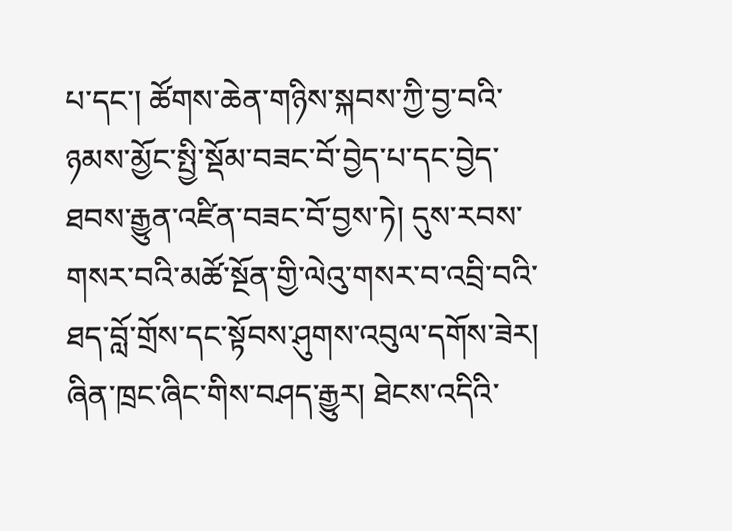པ་དང་། ཚོགས་ཆེན་གཉིས་སྐབས་ཀྱི་བྱ་བའི་ཉམས་མྱོང་སྤྱི་སྡོམ་བཟང་བོ་བྱེད་པ་དང་བྱེད་ཐབས་རྒྱུན་འཛིན་བཟང་བོ་བྱས་ཏེ། དུས་རབས་གསར་བའི་མཚོ་སྔོན་གྱི་ལེའུ་གསར་བ་འབྲི་བའི་ཐད་བློ་གྲོས་དང་སྟོབས་ཤུགས་འབུལ་དགོས་ཟེར།
ཞིན་ཁྲང་ཞིང་གིས་བཤད་རྒྱུར། ཐེངས་འདིའི་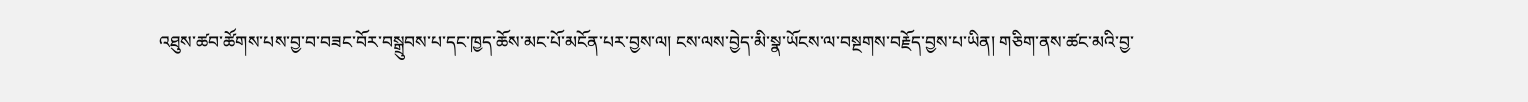འཐུས་ཚབ་ཚོགས་པས་བྱ་བ་བཟང་བོར་བསྒྲུབས་པ་དང་ཁྱད་ཆོས་མང་པོ་མངོན་པར་བྱས་ལ། ངས་ལས་བྱེད་མི་སྣ་ཡོངས་ལ་བསྔགས་བརྗོད་བྱས་པ་ཡིན། གཅིག་ནས་ཚང་མའི་བྱ་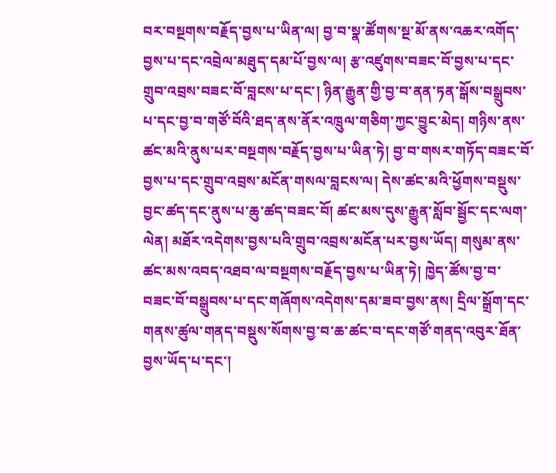བར་བསྔགས་བརྗོད་བྱས་པ་ཡིན་ལ། བྱ་བ་སྣ་ཚོགས་སྔ་མོ་ནས་འཆར་འགོད་བྱས་པ་དང་འབྲེལ་མཐུད་དམ་པོ་བྱས་ལ། རྩ་འཛུགས་བཟང་བོ་བྱས་པ་དང་གྲུབ་འབྲས་བཟང་བོ་བླངས་པ་དང་། ཉིན་རྒྱུན་གྱི་བྱ་བ་ནན་ཏན་སྒོས་བསྒྲུབས་པ་དང་བྱ་བ་གཙོ་བོའི་ཐད་ནས་ནོར་འཁྲུལ་གཅིག་ཀྱང་བྱུང་མེད། གཉིས་ནས་ཚང་མའི་ནུས་པར་བསྔགས་བརྗོད་བྱས་པ་ཡིན་ཏེ། བྱ་བ་གསར་གཏོད་བཟང་བོ་བྱས་པ་དང་གྲུབ་འབྲས་མངོན་གསལ་བླངས་ལ། དེས་ཚང་མའི་ཕྱོགས་བསྡུས་བྱང་ཚད་དང་ནུས་པ་ཆུ་ཚད་བཟང་བོ། ཚང་མས་དུས་རྒྱུན་སློབ་སྦྱོང་དང་ལག་ལེན། མཐོར་འདེགས་བྱས་པའི་གྲུབ་འབྲས་མངོན་པར་བྱས་ཡོད། གསུམ་ནས་ཚང་མས་འབད་འཐབ་ལ་བསྔགས་བརྗོད་བྱས་པ་ཡིན་ཏེ། ཁྱེད་ཚོས་བྱ་བ་བཟང་བོ་བསྒྲུབས་པ་དང་གཞོགས་འདེགས་དམ་ཟབ་བྱས་ནས། དྲིལ་སྒྲོག་དང་གནས་ཚུལ་གནད་བསྡུས་སོགས་བྱ་བ་ཆ་ཚང་བ་དང་གཙོ་གནད་འབུར་ཐོན་བྱས་ཡོད་པ་དང་།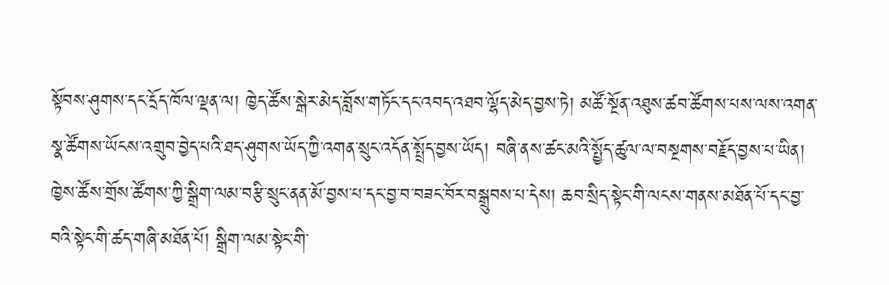སྟོབས་ཤུགས་དང་དྲོད་ཁོལ་ལྡན་ལ། ཁྱེད་ཚོས་སྒེར་མེད་བློས་གཏོང་དང་འབད་འཐབ་ལྷོད་མེད་བྱས་ཏེ། མཚོ་སྔོན་འཐུས་ཚབ་ཚོགས་པས་ལས་འགན་སྣ་ཚོགས་ཡོངས་འགྲུབ་བྱེད་པའི་ཐད་ཤུགས་ཡོད་ཀྱི་འགན་སྲུང་འདོན་སྤྲོད་བྱས་ཡོད། བཞི་ནས་ཚང་མའི་སྤྱོད་ཚུལ་ལ་བསྔགས་བརྗོད་བྱས་པ་ཡིན། ཁྱེས་ཚོས་གྲོས་ཚོགས་ཀྱི་སྒྲིག་ལམ་བརྩི་སྲུང་ནན་མོ་བྱས་པ་དང་བྱ་བ་བཟང་བོར་བསྒྲུབས་པ་དེས། ཆབ་སྲིད་སྟེང་གི་ལངས་གནས་མཐོན་པོ་དང་བྱ་བའི་སྟེང་གི་ཚད་གཞི་མཐོན་པོ། སྒྲིག་ལམ་སྟེང་གི་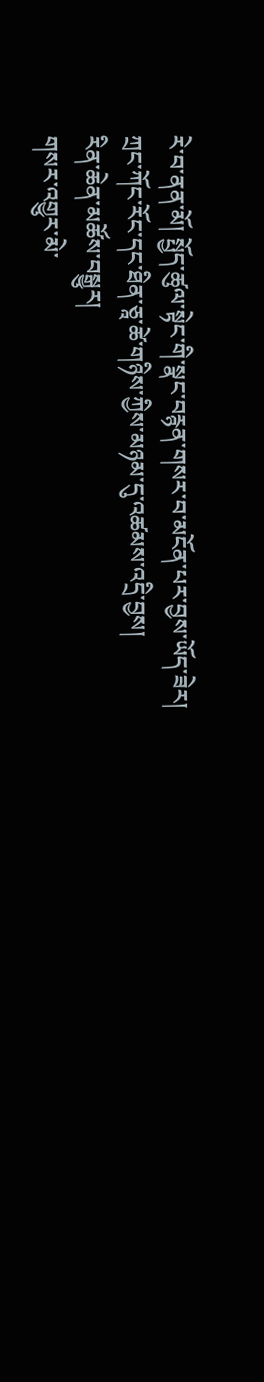རེ་བ་ནན་མོ། སྤྱོད་ཚུལ་སྟེང་གི་སྣང་བརྙན་གསར་བ་མངོན་པར་བྱས་ཡོད་ཟེར།
ཀྲང་ཀོང་རོང་དང་ཐིན་ཅཱ་ཚེ་གཉིས་ཀྱིས་མཉམ་དུ་འཚམས་འདྲི་བྱས།
རིན་ཆེན་མཚོས་བསྒྱུར།
གསར་འགྱུར་མེ་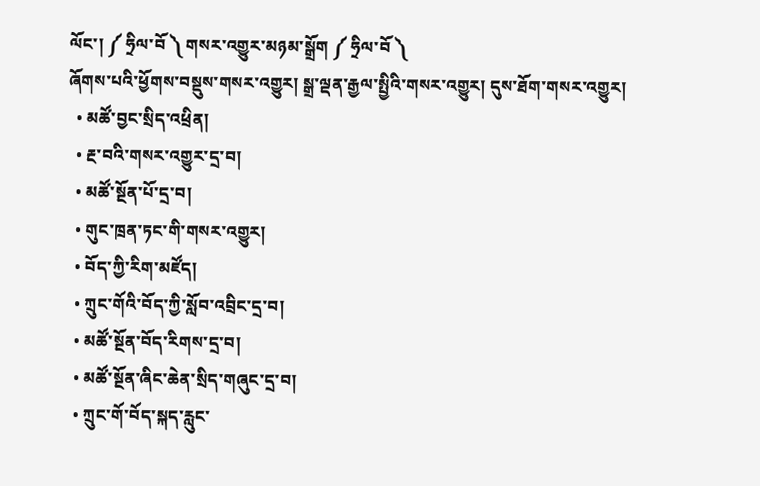ལོང་། ༼ ཧྲིལ་བོ ༽ གསར་འགྱུར་མཉམ་སྒྲོག ༼ ཧྲིལ་བོ ༽
ཞོགས་པའི་ཕྱོགས་བསྡུས་གསར་འགྱུར། སྒྲ་ལྡན་རྒྱལ་སྤྱིའི་གསར་འགྱུར། དུས་ཐོག་གསར་འགྱུར།
  • མཚོ་བྱང་སྲིད་འཕྲིན།
  • རྔ་བའི་གསར་འགྱུར་དྲ་བ།
  • མཚོ་སྔོན་པོ་དྲ་བ།
  • གུང་ཁྲན་ཏང་གི་གསར་འགྱུར།
  • བོད་ཀྱི་རིག་མཛོད།
  • ཀྲུང་གོའི་བོད་ཀྱི་སློབ་འབྲིང་དྲ་བ།
  • མཚོ་སྔོན་བོད་རིགས་དྲ་བ།
  • མཚོ་སྔོན་ཞིང་ཆེན་སྲིད་གཞུང་དྲ་བ།
  • ཀྲུང་གོ་བོད་སྐད་རླུང་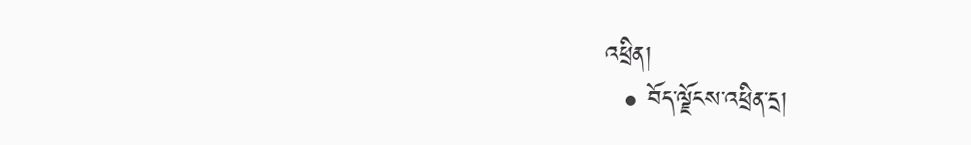འཕྲིན།
  • བོད་ལྗོངས་འཕྲིན་དྲ།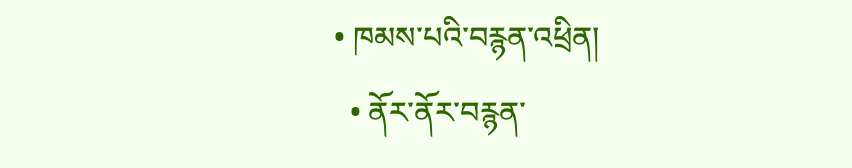• ཁམས་པའི་བརྙན་འཕྲིན།
  • ནོར་ནོར་བརྙན་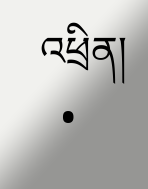འཕྲིན།
  •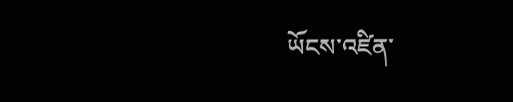ཡོངས་འཛིན་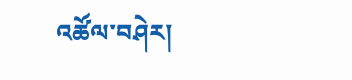འཚོལ་བཤེར།